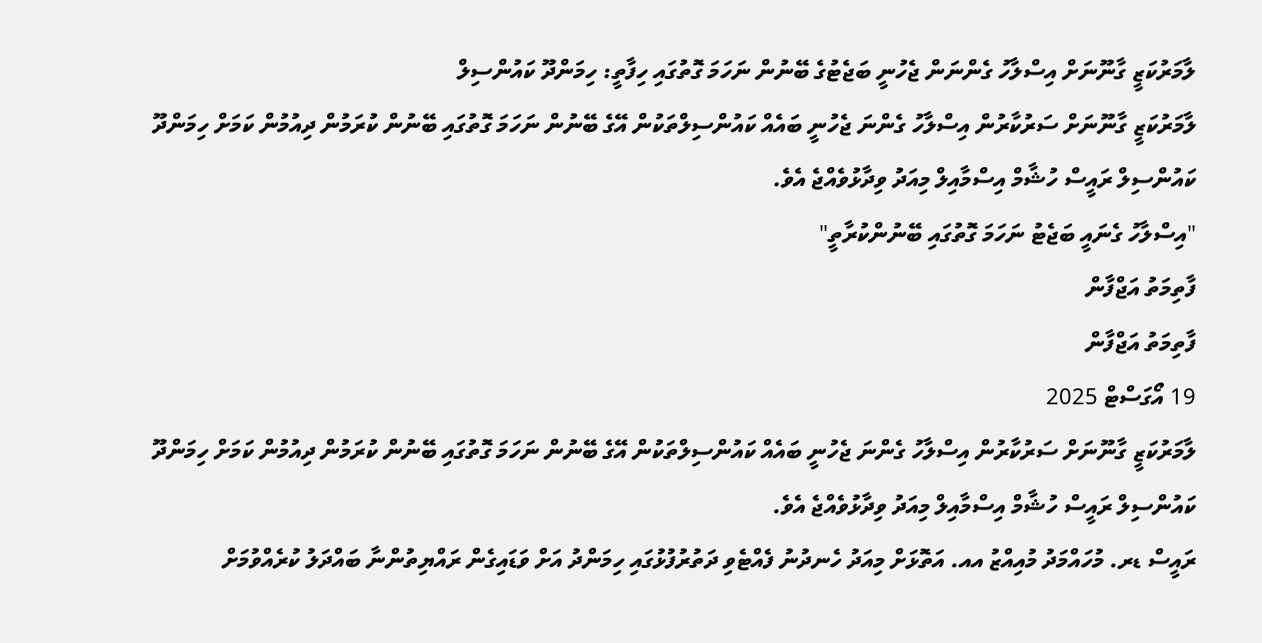ލާމަރުކަޒީ ގާނޫނަށް އިސްލާހު ގެންނަން ޖެހުނީ ބަޖެޓުގެ ބޭނުން ނަހަމަ ގޮތުގައި ހިފާތީ: ހިމަންދޫ ކައުންސިލް
ލާމަރުކަޒީ ގާނޫނަށް ސަރުކާރުން އިސްލާހު ގެންނަ ޖެހުނީ ބައެއް ކައުންސިލްތަކުން އޭގެ ބޭނުން ނަހަމަ ގޮތުގައި ބޭނުން ކުރަމުން ދިއުމުން ކަމަށް ހިމަންދޫ ކައުންސިލް ރައީސް ހުޝާމް އިސްމާއިލް މިއަދު ވިދާޅުވެއްޖެ އެވެ.
"އިސްލާހު ގެނައީ ބަޖެޓު ނަހަމަ ގޮތުގައި ބޭނުންކުރާތީ"
ފާތިމަތު އަޖްފާން
ފާތިމަތު އަޖްފާން
19 އޯގަސްޓް 2025
ލާމަރުކަޒީ ގާނޫނަށް ސަރުކާރުން އިސްލާހު ގެންނަ ޖެހުނީ ބައެއް ކައުންސިލްތަކުން އޭގެ ބޭނުން ނަހަމަ ގޮތުގައި ބޭނުން ކުރަމުން ދިއުމުން ކަމަށް ހިމަންދޫ ކައުންސިލް ރައީސް ހުޝާމް އިސްމާއިލް މިއަދު ވިދާޅުވެއްޖެ އެވެ.
ރައީސް ޑރ. މުހައްމަދު މުއިއްޒު އއ. އަތޮޅަށް މިއަދު ހެނދުނު ފެއްޓެވި ދަތުރުފުޅުގައި ހިމަންދު އަށް ވަޑައިގެން ރައްޔިތުންނާ ބައްދަލު ކުރެއްވުމަށް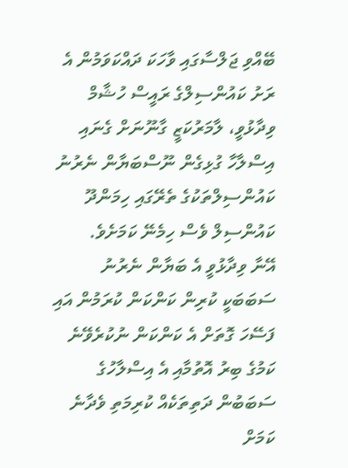ބޭއްވި ޖަލްސާގައި ވާހަކަ ދައްކަވަމުން އެ ރަށު ކައުންސިލްގެ ރައީސް ހުޝާމް ވިދާޅުވީ، ލާމަރުކަޒީ ގާނޫނަށް ގެނައި އިސްލާހާ ގުޅިގެން ނޫސްބަޔާން ނެރުނު ކައުންސިލްތަކުގެ ތެރޭގައި ހިމަންދޫ ކައުންސިލް ވެސް ހިމެނޭ ކަމަށެވެ.
އޭނާ ވިދާޅުވީ އެ ބަޔާން ނެރުނު ސަބަބަކީ ކުރިން ކަންކަން ކުރަމުން އައި ފަސޭހަ ގޮތަށް އެ ކަންކަން ނުކުރެވޭނެ ކަމުގެ ބިރު އޮތުމާއި އެ އިސްލާހުގެ ސަބަބުން ދަތިތަކެއް ކުރިމަތި ވެދާނެ ކަމަށް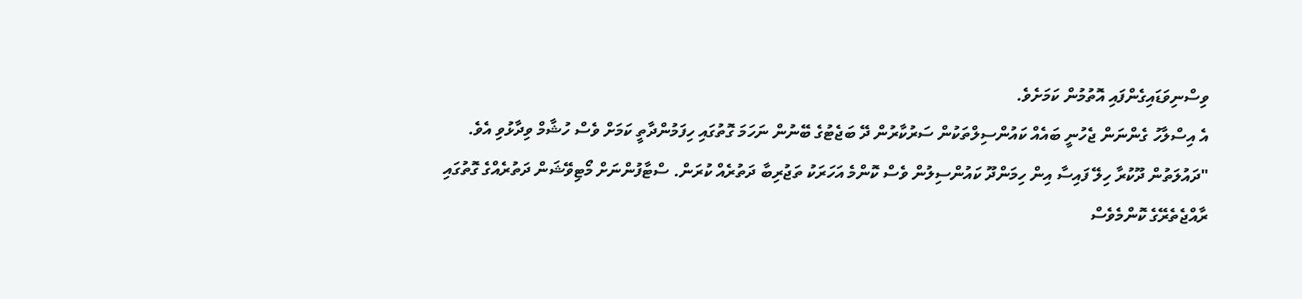ވިސްނިވަޑައިގެންފައި އޮތުމުން ކަމަށެވެ.
އެ އިސްލާހު ގެންނަން ޖެހުނީ ބައެއް ކައުންސިލްތަކުން ސަރުކާރުން ދޭ ބަޖެޓުގެ ބޭނުން ނަހަމަ ގޮތުގައި ހިފަމުންދާތީ ކަމަށް ވެސް ހުޝާމް ވިދާޅުވި އެވެ.
"ދައުލަތުން ދޫކުރާ ހިލޭ ފައިސާ އިން ހިމަންދޫ ކައުންސިލުން ވެސް ކޮންމެ އަހަރަކު ތަޖުރިބާ ދަތުރެއް ކުރަން. ސްޓާފުންނަށް މޯޓިވޭޝަން ދަތުރެއްގެ ގޮތުގައި ރާއްޖެތެރޭގެ ކޮންމެވެސް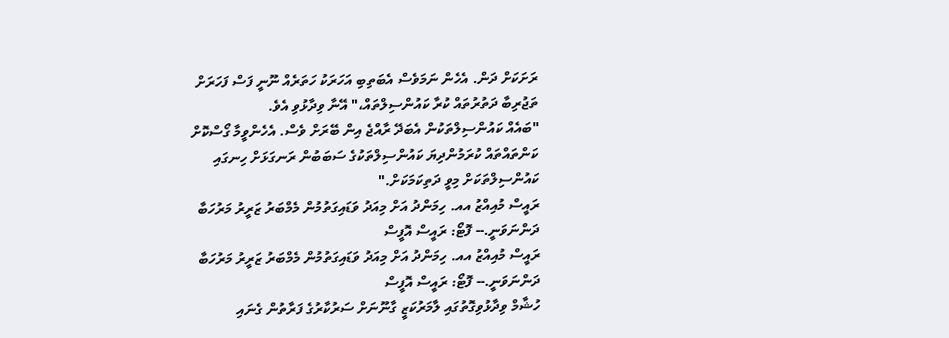ރަށަކަށް ދަން. އެހެން ނަމަވެސް އެބަތިބި އަހަރަކު ހަތަރެއް ނޫނީ ފަސް ފަހަރަށް ތަޖުރިބާ ދަތުރުތައް ކުރާ ކައުންސިލްތައް،" އޭނާ ވިދާޅުވި އެވެ.
"ބައެއް ކައުންސިލްތަކުން އެބަދޭ ރާއްޖެ އިން ބޭރަށް ވެސް. އެހެންވީމާ ގޯސްކޮށް ކަންތައްތައް ކުރަމުންދިޔަ ކައުންސިލްތަކުގެ ސަބަބުން ރަނގަޅަށް ހިނގައި ކައުންސިލްތަކަށް މިވީ ދަތިކަމަކަށް."
ރައީސް މުއިއްޒު އއ. ހިމަންދު އަށް މިއަދު ވަޑައިގަތުމުން މެމްބަރު ޒަރީރު މަރުހަބާ ދަންނަވަނީ.-- ފޮޓޯ: ރައީސް އޮފީސް
ރައީސް މުއިއްޒު އއ. ހިމަންދު އަށް މިއަދު ވަޑައިގަތުމުން މެމްބަރު ޒަރީރު މަރުހަބާ ދަންނަވަނީ.-- ފޮޓޯ: ރައީސް އޮފީސް
ހުޝާމް ވިދާޅުވިގޮތުގައި ލާމަރުކަޒީ ގާނޫނަށް ސަރުކާރުގެ ފަރާތުން ގެނައި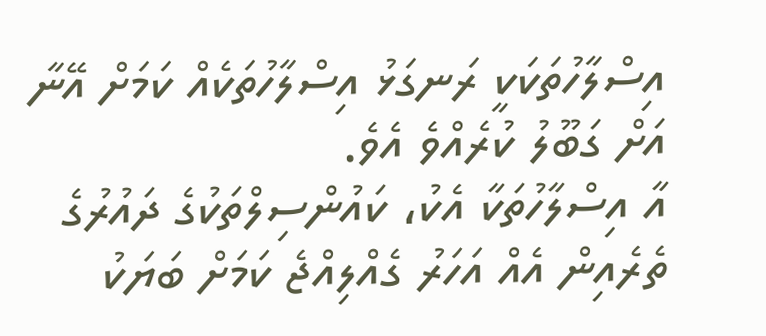އިސްލާހުތަކަކީ ރަނގަޅު އިސްލާހުތަކެއް ކަމަށް އޭނާ އަށް ގަބޫލު ކުރެއްވެ އެވެ.
އާ އިސްލާހުތަކާ އެކު، ކައުންސިލްތަކުގެ ދައުރުގެ ތެރެއިން އެއް އަހަރު ގެއްލިއްޖެ ކަމަށް ބަޔަކު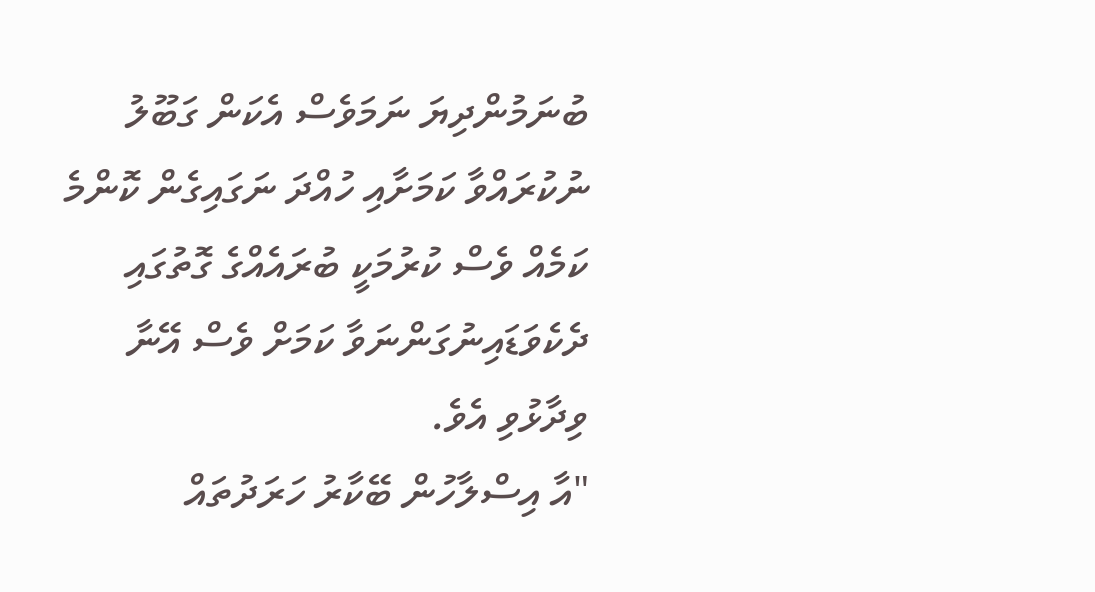ބުނަމުންދިޔަ ނަމަވެސް އެކަން ގަބޫލު ނުކުރައްވާ ކަމަށާއި ހުއްދަ ނަގައިގެން ކޮންމެ ކަމެއް ވެސް ކުރުމަކީ ބުރައެއްގެ ގޮތުގައި ދެކެވަޑައިނުގަންނަވާ ކަމަށް ވެސް އޭނާ ވިދާޅުވި އެވެ.
"އާ އިސްލާހުން ބޭކާރު ހަރަދުތައް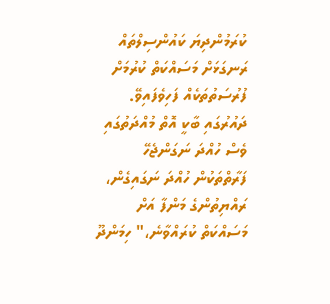ކުރަމުންދިޔަ ކައުންސިލްތައް ރަނގަޅަށް މަސައްކަތް ކުރުމަށް ފުރުސަތުތަކެއް ފަހިވެފައިވޭ. ދައުރުގައި ބާކީ އޮތް މުއްދަތުގައި ވެސް ހުއްދަ ނަގަންޖެހޭ ފަރާތްތަކުން ހުއްދަ ނަގައިގެން، ރައްޔިތުންގެ މަންފާ އަށް މަސައްކަތް ކުރައްވާނެ،" ހިމަންދޫ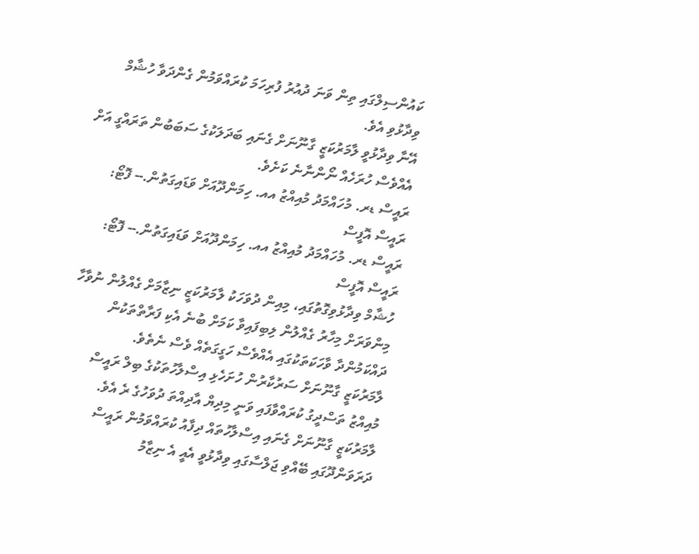ކައުންސިލްގައި ތިން ވަނަ ދުއުރު ފުރިހަމަ ކުރައްވަމުން ގެންދަވާ ހުޝާމް ވިދާޅުވި އެވެ.
އޭނާ ވިދާޅުވީ ލާމަރުކަޒީ ގާނޫނަށް ގެނައި ބަދަލަކުގެ ސަބަބުން ތަރައްގީ އަށް އެއްވެސް ހުރަހެއް ނޯންނާނެ ކަށެވެ.
ރައީސް ޑރ. މުހައްމަދު މުއިއްޒު އއ. ހިމަންދޫއަށް ވަޑައިގަތުން.-- ފޮޓޯ: ރައީސް އޮފީސް
ރައީސް ޑރ. މުހައްމަދު މުއިއްޒު އއ. ހިމަންދޫއަށް ވަޑައިގަތުން.-- ފޮޓޯ: ރައީސް އޮފީސް
ހުޝާމް ވިދާޅުވިގޮތުގައި، މިއިން ދުވަހަކު ލާމަރުކަޒީ ނިޒާމަށް ގެއްލުން ނުވާހާ މިންވަރަށް މިހާރު ގެއްލުން ލިބިފައިވާ ކަމަށް ބުނެ އެކި ފަރާތްތަކުން ދައްކަމުންދާ ވާހަކަތަކުގައި އެއްވެސް ހަގީގަތެއް ވެސް ނެތެވެ.
ލާމަރުކަޒީ ގާނޫނަށް ސަރުކާރުން ހުށަހެޅި އިސްލާހުތަކުގެ ބިލް ރައީސް މުއިއްޒު ތަސްދީގު ކުރައްވާފައި ވަނީ މިދިޔް އާދިއްތަ ދުވަހުގެ ރެ އެވެ. ލާމަރުކަޒީ ގާނޫނަށް ގެނައި އިސްލާހުތައް ދިފާއު ކުރައްވަމުން ރައީސް ދަރަވަންދޫގައި ބޭއްވި ޖަލްސާގައި ވިދާޅުވީ އެއީ އެ ނިޒާމު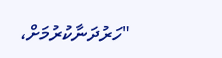"ހަރުދަނާކުރުމަށް،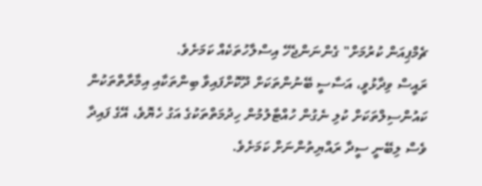ޗެމްޕިއަން ކުރުމަށް" ގެންނަންޖެހޭ އިސްލާހުތަކެއް ކަމަށެވެ.
ރައީސް ވިދާޅުވީ، އަސާސީ ބޭނުންތަކަށް ދޫކޮށްފައިވާ ބިންތަކާއި އިމާރާތްތަކުން ކައުންސިލްތަކަށް ކުލި ނެގުން ހުއްޓާލުމުން ހިދުމަތްތަކުގެ އަގު ހެޔޮވެ، އޭގެ ފައިދާ ވެސް ލިބޭނީ ސީދާ ރައްޔިތުންނަށް ކަމަށެވެ.